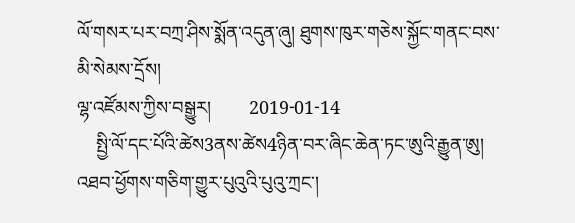ལོ་གསར་པར་བཀྲ་ཤིས་སྨོན་འདུན་ཞུ། ཐུགས་ཁུར་གཅེས་སྐྱོང་གནང་བས་མི་སེམས་དྲོས།
ལྷ་འཛོམས་ཀྱིས་བསྒྱུར།        2019-01-14
    སྤྱི་ལོ་དང་པོའི་ཚེས3ནས་ཚེས4ཉིན་བར་ཞིང་ཆེན་ཏང་ཨུའི་རྒྱུན་ཨུ། འཐབ་ཕྱོགས་གཅིག་གྱུར་པུའུའི་པུའུ་ཀྲང་།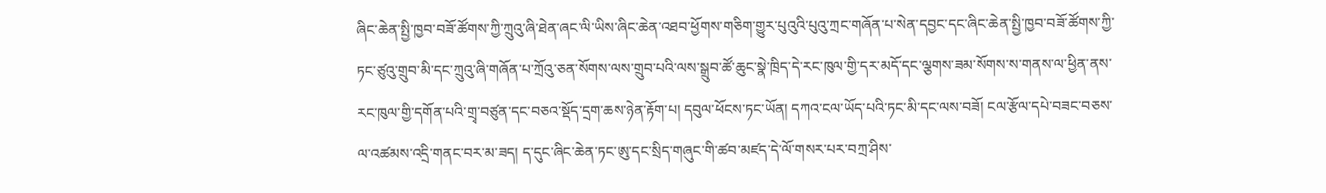ཞིང་ཆེན་སྤྱི་ཁྱབ་བཟོ་ཚོགས་ཀྱི་ཀྲུའུ་ཞི་ཐེན་ཞང་ལི་ཡིས་ཞིང་ཆེན་འཐབ་ཕྱོགས་གཅིག་གྱུར་པུའུའི་པུའུ་ཀྲང་གཞོན་པ་སེན་དབྱང་དང་ཞིང་ཆེན་སྤྱི་ཁྱབ་བཟོ་ཚོགས་ཀྱི་ཏང་ཙུའུ་གྲུབ་མི་དང་ཀྲུའུ་ཞི་གཞོན་པ་ཀྲོའུ་ཅན་སོགས་ལས་གྲུབ་པའི་ལས་སྒྲུབ་ཚོ་ཆུང་སྣེ་ཁྲིད་དེ་རང་ཁུལ་གྱི་དར་མདོ་དང་ལྕགས་ཟམ་སོགས་ས་གནས་ལ་ཕྱིན་ནས་རང་ཁུལ་གྱི་དགོན་པའི་གྲྭ་བཙུན་དང་བཅའ་སྡོད་དྲག་ཆས་ཉེན་རྟོག་པ། དབུལ་ཕོངས་ཏང་ཡོན། དཀའ་ངལ་ཡོད་པའི་ཏང་མི་དང་ལས་བཟོ། ངལ་རྩོལ་དཔེ་བཟང་བཅས་ལ་འཚམས་འདྲི་གནང་བར་མ་ཟད། ད་དུང་ཞིང་ཆེན་ཏང་ཨུ་དང་སྲིད་གཞུང་གི་ཚབ་མཛད་དེ་ལོ་གསར་པར་བཀྲ་ཤིས་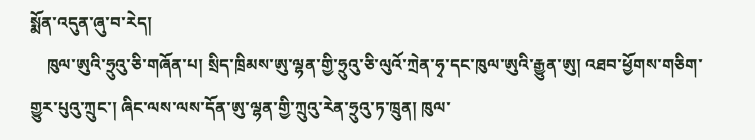སྨོན་འདུན་ཞུ་བ་རེད།
    ཁུལ་ཨུའི་ཧྲུའུ་ཅི་གཞོན་པ། སྲིད་ཁྲིམས་ཨུ་ལྷན་གྱི་ཧྲུའུ་ཅི་ལུའོ་ཀྲེན་ཧྭ་དང་ཁུལ་ཨུའི་རྒྱུན་ཨུ། འཐབ་ཕྱོགས་གཅིག་གྱུར་པུའུ་ཀྲུང་། ཞིང་ལས་ལས་དོན་ཨུ་ལྷན་གྱི་ཀྲུའུ་རེན་ཧྲུའུ་ཏ་ཁྲུན། ཁུལ་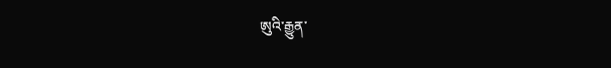ཨུའི་རྒྱུན་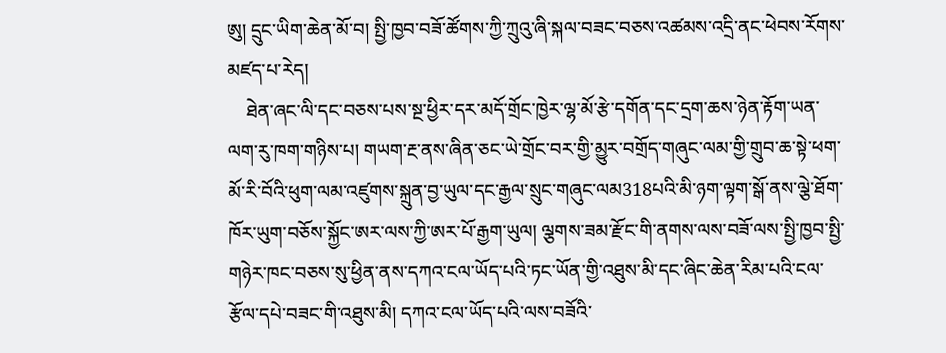ཨུ། དྲུང་ཡིག་ཆེན་མོ་བ། སྤྱི་ཁྱབ་བཟོ་ཚོགས་ཀྱི་ཀྲུའུ་ཞི་སྐལ་བཟང་བཅས་འཚམས་འདྲི་ནང་ཕེབས་རོགས་མཛད་པ་རེད།
    ཐེན་ཞང་ལི་དང་བཅས་པས་སྔ་ཕྱིར་དར་མདོ་གྲོང་ཁྱེར་ལྷ་མོ་རྩེ་དགོན་དང་དྲག་ཆས་ཉེན་རྟོག་ཡན་ལག་རུ་ཁག་གཉིས་པ། གཡག་རྔ་ནས་ཞིན་ཅང་ཡེ་གྲོང་བར་གྱི་མྱུར་བགྲོད་གཞུང་ལམ་གྱི་གྲུབ་ཆ་སྟེ་ཕག་མོ་རི་བོའི་ཕུག་ལམ་འཛུགས་སྐྲུན་བྱ་ཡུལ་དང་རྒྱལ་སྲུང་གཞུང་ལམ318པའི་མི་ཉག་ལྟག་སྒོ་ནས་ལྕེ་ཐོག་ཁོར་ཡུག་བཅོས་སྐྱོང་ཨར་ལས་ཀྱི་ཨར་པོ་རྒྱག་ཡུལ། ལྕགས་ཟམ་རྫོང་གི་ནགས་ལས་བཟོ་ལས་སྤྱི་ཁྱབ་སྤྱི་གཉེར་ཁང་བཅས་སུ་ཕྱིན་ནས་དཀའ་ངལ་ཡོད་པའི་ཏང་ཡོན་གྱི་འཐུས་མི་དང་ཞིང་ཆེན་རིམ་པའི་ངལ་རྩོལ་དཔེ་བཟང་གི་འཐུས་མི། དཀའ་ངལ་ཡོད་པའི་ལས་བཟོའི་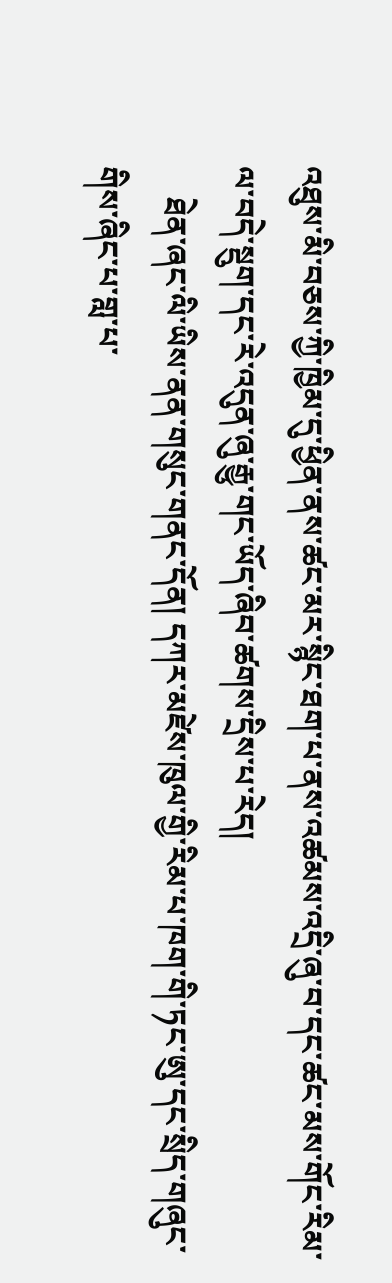འཐུས་མི་བཅས་ཀྱི་ཁྱིམ་དུ་ཕྱིན་ནས་ཚང་མར་སྙིང་ཐག་པ་ནས་འཚམས་འདྲི་ཞུ་བ་དང་ཚང་མས་གོང་རིམ་ལ་བདེ་སྡུག་དང་རེ་འདུན་ཞུ་རྒྱུ་གང་ཡོད་ཞིབ་ཚགས་དྲིས་པ་རེད།
    ཐེན་ཞང་ལི་ཡིས་ནན་གསུང་གནང་དོན། དཀར་མཛེས་ཁུལ་གྱི་རིམ་པ་ཁག་གི་ཏང་ཨུ་དང་སྲིད་གཞུང་གིས་ཞིང་པ་གླ་པ་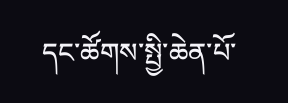དང་ཚོགས་སྤྱི་ཆེན་པོ་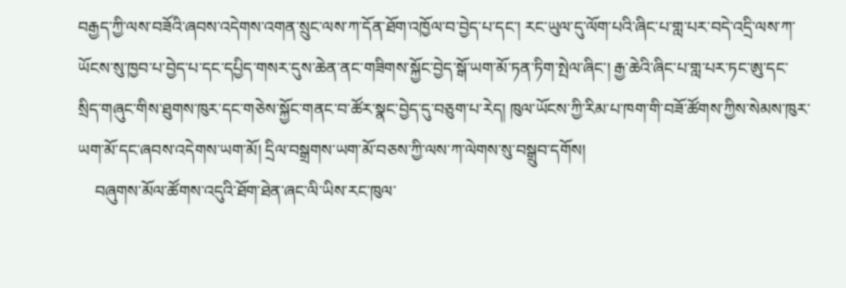བརྒྱད་ཀྱི་ལས་བཟོའི་ཞབས་འདེགས་འགན་སྲུང་ལས་ཀ་དོན་ཐོག་འཁྱོལ་བ་བྱེད་པ་དང་། རང་ཡུལ་དུ་ལོག་པའི་ཞིང་པ་གླ་པར་བདེ་འདྲི་ལས་ཀ་ཡོངས་སུ་ཁྱབ་པ་བྱེད་པ་དང་དཔྱིད་གསར་དུས་ཆེན་ནང་གཟིགས་སྐྱོང་བྱེད་སྒོ་ཡག་མོ་ཏན་ཏིག་སྤེལ་ཞིང་། རྒྱ་ཆེའི་ཞིང་པ་གླ་པར་ཏང་ཨུ་དང་སྲིད་གཞུང་གིས་ཐུགས་ཁུར་དང་གཅེས་སྐྱོང་གནང་བ་ཚོར་སྣང་བྱེད་དུ་བཅུག་པ་རེད། ཁུལ་ཡོངས་ཀྱི་རིམ་པ་ཁག་གི་བཟོ་ཚོགས་ཀྱིས་སེམས་ཁུར་ཡག་མོ་དང་ཞབས་འདེགས་ཡག་མོ། དྲིལ་བསྒྲགས་ཡག་མོ་བཅས་ཀྱི་ལས་ཀ་ལེགས་སུ་བསྒྲུབ་དགོས།
    བཞུགས་མོལ་ཚོགས་འདུའི་ཐོག་ཐེན་ཞང་ལི་ཡིས་རང་ཁུལ་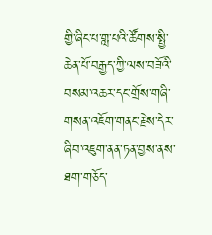གྱི་ཞིང་པ་གླ་པའི་ཚོགས་སྤྱི་ཆེན་པོ་བརྒྱད་ཀྱི་ལས་བཟོའི་བསམ་འཆར་དང་གྲོས་གཞི་གསན་འཇོག་གནང་རྗེས་དེར་ཞིབ་འཇུག་ནན་ཏན་བྱས་ནས་ཐག་གཅོད་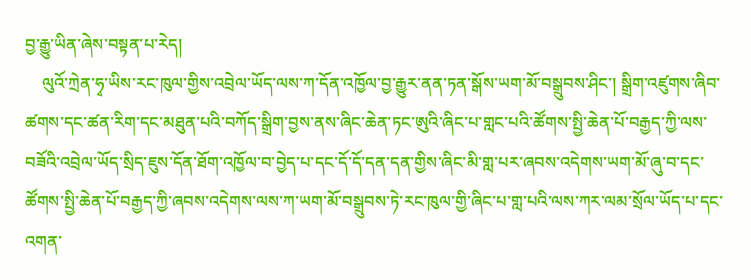བྱ་རྒྱུ་ཡིན་ཞེས་བསྟན་པ་རེད།
    ལུའོ་ཀྲེན་ཧྭ་ཡིས་རང་ཁུལ་གྱིས་འབྲེལ་ཡོད་ལས་ཀ་དོན་འཁྱོལ་བྱ་རྒྱུར་ནན་ཏན་སྒོས་ཡག་མོ་བསྒྲུབས་ཤིང་། སྒྲིག་འཛུགས་ཞིབ་ཚགས་དང་ཚན་རིག་དང་མཐུན་པའི་བཀོད་སྒྲིག་བྱས་ནས་ཞིང་ཆེན་ཏང་ཨུའི་ཞིང་པ་གླང་པའི་ཚོགས་སྤྱི་ཆེན་པོ་བརྒྱད་ཀྱི་ལས་བཟོའི་འབྲེལ་ཡོད་སྲིད་ཇུས་དོན་ཐོག་འཁྱོལ་བ་བྱེད་པ་དང་དོ་དོ་དན་དན་གྱིས་ཞིང་མི་གླ་པར་ཞབས་འདེགས་ཡག་མོ་ཞུ་བ་དང་ཚོགས་སྤྱི་ཆེན་པོ་བརྒྱད་ཀྱི་ཞབས་འདེགས་ལས་ཀ་ཡག་མོ་བསྒྲུབས་ཏེ་རང་ཁུལ་གྱི་ཞིང་པ་གླ་པའི་ལས་ཀར་ལམ་སྲོལ་ཡོད་པ་དང་འགན་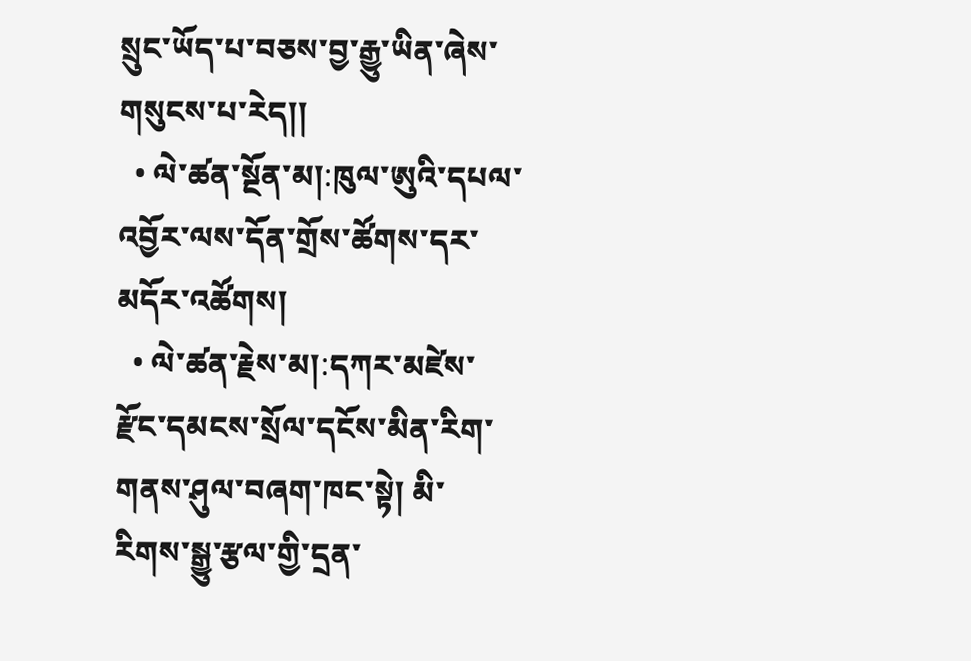སྲུང་ཡོད་པ་བཅས་བྱ་རྒྱུ་ཡིན་ཞེས་གསུངས་པ་རེད།།
  • ལེ་ཚན་སྔོན་མ།:ཁུལ་ཨུའི་དཔལ་འབྱོར་ལས་དོན་གྲོས་ཚོགས་དར་མདོར་འཚོགས།
  • ལེ་ཚན་རྗེས་མ།:དཀར་མཛེས་རྫོང་དམངས་སྲོལ་དངོས་མིན་རིག་གནས་ཤུལ་བཞག་ཁང་སྟེ། མི་རིགས་སྒྱུ་རྩལ་གྱི་དྲན་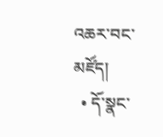འཆར་བང་མཛོད།
  • དོ་སྣང་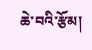ཆེ་བའི་རྩོམ།